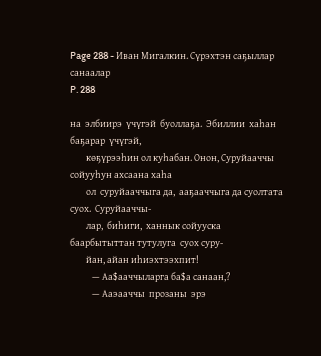Page 288 - Иван Мигалкин. Сүрэхтэн саҕыллар санаалар
P. 288

на  элбиирэ  үчүгэй  буоллаҕа.  Эбиллии  хаһан  баҕарар  үчүгэй,
        көҕүрээһин ол куһабан. Онон, Суруйааччы сойууһун ахсаана хаһа
        ол  суруйааччыга да,  ааҕааччыга да суолтата суох.  Суруйааччы-
        лар,  биһиги,  ханнык сойууска  баарбытыттан тутулуга  суох суру-
        йан, айан иһиэхтээхпит!
           — Аа$ааччыларга ба$а санаан,?
           — Ааэааччы  прозаны  эрэ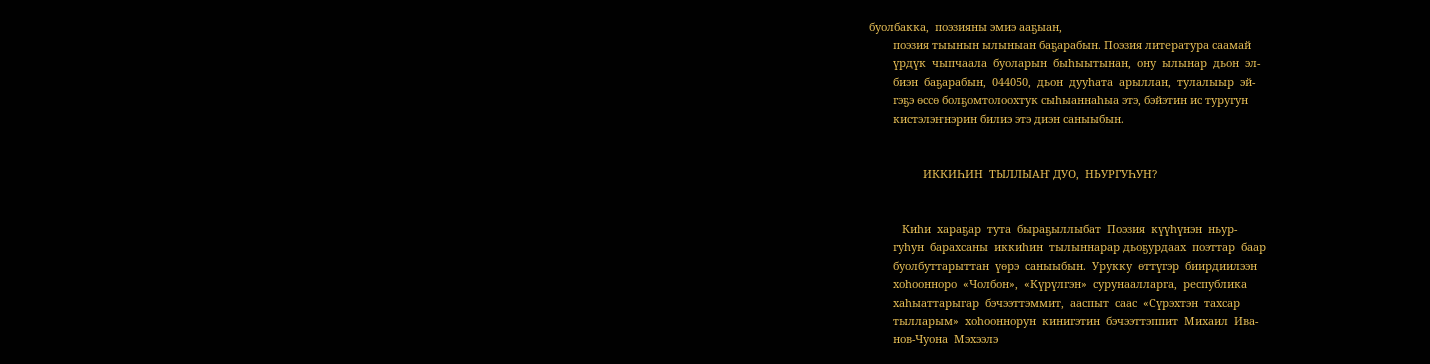буолбакка,  поэзияны эмиэ ааҕыан,
        поэзия тыынын ылыныан баҕарабын. Поэзия литература саамай
        үрдүк  чыпчаала  буоларын  быһыытынан,  ону  ылынар  дьон  эл-
        биэн  баҕарабын,  044050,  дьон  дууһата  арыллан,  тулалыыр  эй-
        гэҕэ өссө болҕомтолоохтук сыһыаннаһыа этэ, бэйэтин ис туругун
        кистэлэҥнэрин билиэ этэ диэн саныыбын.


                  ИККИҺИН  ТЫЛЛЫАҤ ДУО,  НЬУРГУҺУН?


           Киһи  хараҕар  тута  быраҕыллыбат  Поэзия  күүһүнэн  ньур-
        гуһун  барахсаны  иккиһин  тылыннарар дьоҕурдаах  поэттар  баар
        буолбуттарыттан  үөрэ  саныыбын.  Урукку  өттүгэр  биирдиилээн
        хоһоонноро  «Чолбон»,  «Күрүлгэн»  сурунаалларга,  республика
        хаһыаттарыгар  бэчээттэммит,  ааспыт  саас  «Сүрэхтэн  тахсар
        тылларым»  хоһооннорун  кинигэтин  бэчээттэппит  Михаил  Ива-
        нов-Чуона  Мэхээлэ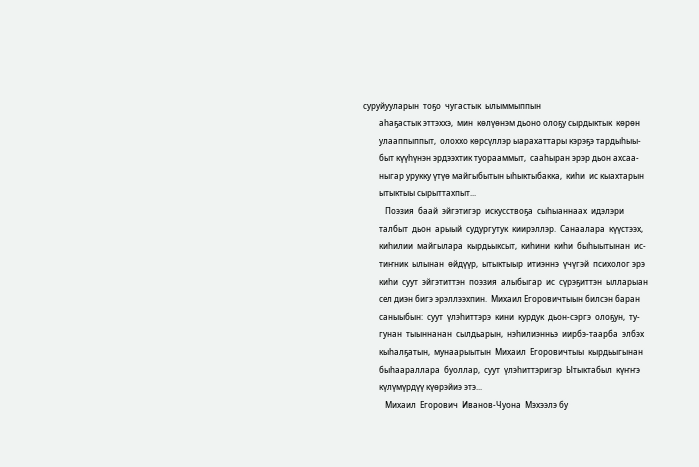суруйууларын  тоҕо  чугастык  ылыммыппын
        аһаҕастык эттэххэ,  мин  көлүөнэм дьоно олоҕу сырдыктык  көрөн
        улааппыппыт,  олоххо көрсүллэр ыарахаттары кэрэҕэ тардыһыы-
        быт күүһүнэн эрдээхтик туорааммыт,  сааһыран эрэр дьон ахсаа-
        ныгар урукку үтүө майгыбытын ыһыктыбакка,  киһи  ис кыахтарын
        ытыктыы сырыттахпыт...
           Поэзия  баай  эйгэтигэр  искусствоҕа  сыһыаннаах  идэлэри
        талбыт  дьон  арыый  судургутук  киирэллэр.  Санаалара  күүстээх,
        киһилии  майгылара  кырдьыксыт,  киһини  киһи  быһыытынан  ис-
        тиҥник  ылынан  өйдүүр,  ытыктыыр  итиэннэ  үчүгэй  психолог эрэ
        киһи  суут  эйгэтиттэн  поэзия  алыбыгар  ис  сүрэҕиттэн  ылларыан
        сел диэн бигэ эрэллээхпин.  Михаил Егоровичтыын билсэн баран
        саныыбын:  суут  үлэһиттэрэ  кини  курдук  дьон-сэргэ  олоҕун,  ту-
        гунан  тыыннанан  сылдьарын,  нэһилиэнньэ  иирбэ-таарба  элбэх
        кыһалҕатын,  мунаарыытын  Михаил  Егоровичтыы  кырдьыгынан
        быһаараллара  буоллар,  суут  үлэһиттэригэр  Ытыктабыл  күҥҥэ
        күлүмүрдүү күөрэйиэ этэ...
           Михаил  Егорович  Иванов-Чуона  Мэхээлэ бу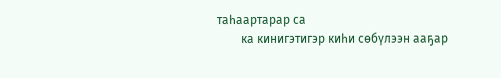таһаартарар са
        ка кинигэтигэр киһи сөбүлээн ааҕар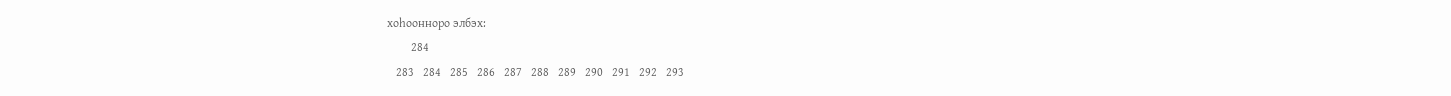хоһоонноро элбэх:
        284
   283   284   285   286   287   288   289   290   291   292   293